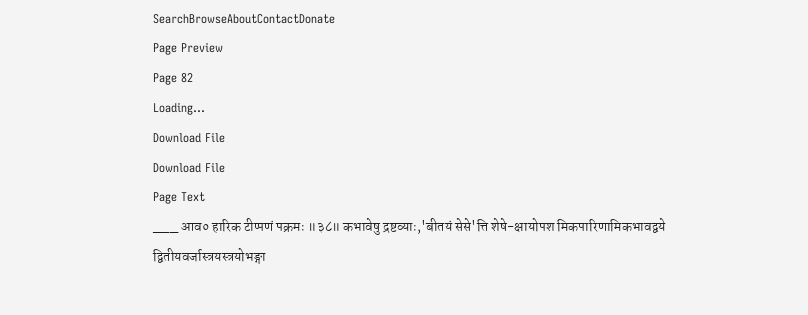SearchBrowseAboutContactDonate
Page Preview
Page 82
Loading...
Download File
Download File
Page Text
___ आव० हारिक टीप्पणं पक्रमः ॥३८॥ कभावेषु द्रष्टव्याः,'बीतयं सेसे'त्ति शेषे-क्षायोपश मिकपारिणामिकभावद्वये द्वितीयवर्जास्त्रयस्त्रयोभङ्गा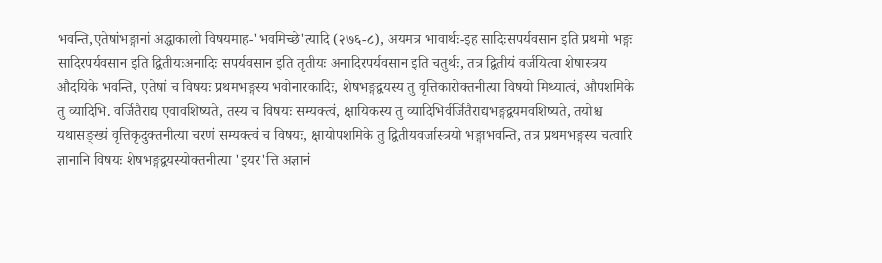भवन्ति,एतेषांभङ्गानां अद्धाकालो विषयमाह-'भवमिच्छे'त्यादि (२७६-८), अयमत्र भावार्थः-इह सादिःसपर्यवसान इति प्रथमो भङ्गः सादिरपर्यवसान इति द्वितीयःअनादिः सपर्यवसान इति तृतीयः अनादिरपर्यवसान इति चतुर्थः, तत्र द्वितीयं वर्जयित्वा शेषास्त्रय औदयिके भवन्ति, एतेषां च विषयः प्रथमभङ्गस्य भवोनारकादिः, शेषभङ्गद्वयस्य तु वृत्तिकारोक्तनीत्या विषयो मिथ्यात्वं, औपशमिके तु व्यादिभि. वर्जितैराद्य एवावशिष्यते, तस्य च विषयः सम्यक्त्वं, क्षायिकस्य तु व्यादिभिर्वर्जितैराद्यभङ्गद्वयमवशिष्यते, तयोश्च यथासङ्ख्यं वृत्तिकृदुक्तनीत्या चरणं सम्यक्त्वं च विषयः, क्षायोपशमिके तु द्वितीयवर्जास्त्रयो भङ्गाभवन्ति, तत्र प्रथमभङ्गस्य चत्वारि ज्ञानानि विषयः शेषभङ्गद्वयस्योक्तनीत्या 'इयर'त्ति अज्ञानं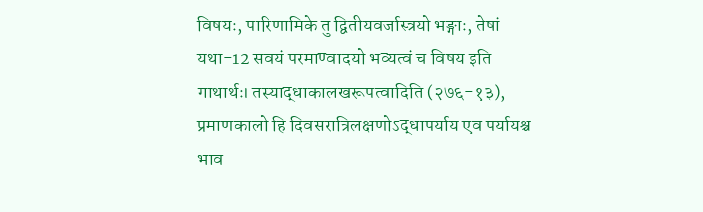विषयः, पारिणामिके तु द्वितीयवर्जास्त्रयो भङ्गाः, तेषां यथा-12 सवयं परमाण्वादयो भव्यत्वं च विषय इति गाथार्थः। तस्याद्धाकालखरूपत्वादिति (२७६-१३), प्रमाणकालो हि दिवसरात्रिलक्षणोऽद्धापर्याय एव पर्यायश्च भाव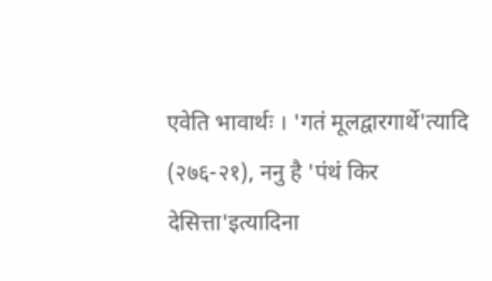एवेति भावार्थः । 'गतं मूलद्वारगार्थे'त्यादि (२७६-२१), ननु है 'पंथं किर देसित्ता'इत्यादिना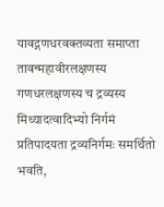यावद्गणधरवक्तव्यता समाप्ता तावन्महावीरलक्षणस्य गणधरलक्षणस्य च द्रव्यस्य मिथ्यादत्वादिभ्यो निर्गमं प्रतिपादयता द्रव्यनिर्गमः समर्थितो भवति,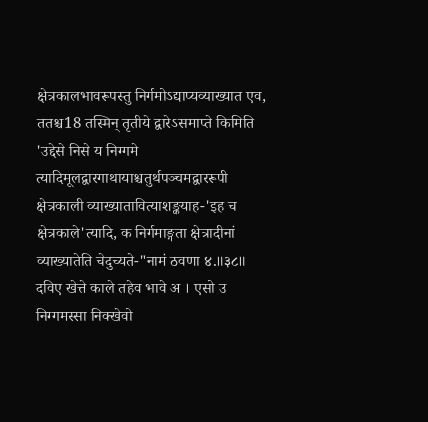क्षेत्रकालभावरूपस्तु निर्गमोऽद्याप्यव्याख्यात एव, ततश्च18 तस्मिन् तृतीये द्वारेऽसमाप्ते किमिति 'उद्देसे निसे य निग्गमे त्यादिमूलद्वारगाथायाश्चतुर्थपञ्चमद्वाररूपी क्षेत्रकाली व्याख्यातावित्याशङ्कयाह-'इह च क्षेत्रकाले'त्यादि, क निर्गमाङ्गता क्षेत्रादीनां व्याख्यातेति चेदुच्यते-"नामं ठवणा ४.॥३८॥ दविए खेत्ते काले तहेव भावे अ । एसो उ निग्गमस्सा निक्खेवो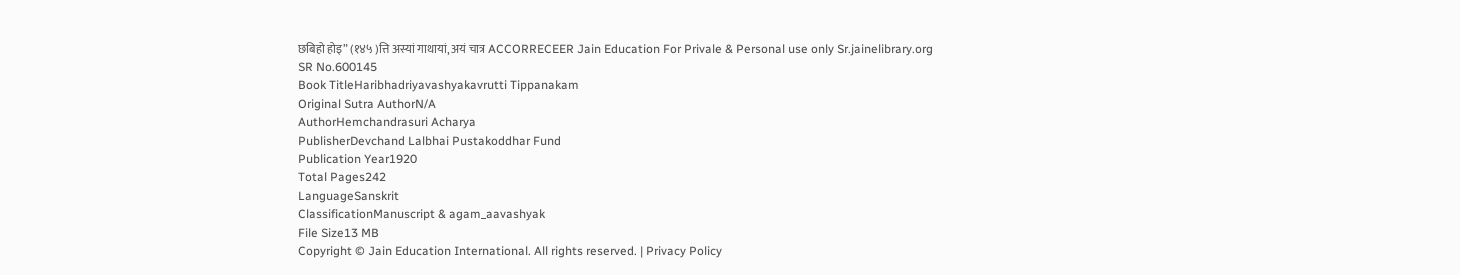छबिहो होइ” (१४५ )त्ति अस्यां गाथायां, अयं चात्र ACCORRECEER Jain Education For Privale & Personal use only Sr.jainelibrary.org
SR No.600145
Book TitleHaribhadriyavashyakavrutti Tippanakam
Original Sutra AuthorN/A
AuthorHemchandrasuri Acharya
PublisherDevchand Lalbhai Pustakoddhar Fund
Publication Year1920
Total Pages242
LanguageSanskrit
ClassificationManuscript & agam_aavashyak
File Size13 MB
Copyright © Jain Education International. All rights reserved. | Privacy Policy